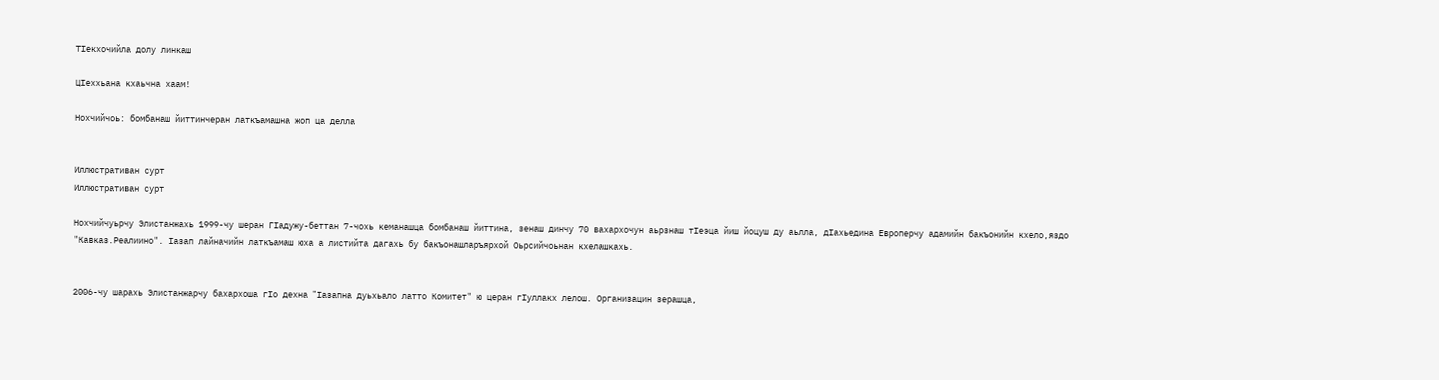ТIекхочийла долу линкаш

ЦIеххьана кхаьчна хаам!

Нохчийчоь: бомбанаш йиттинчеран латкъамашна жоп ца делла


Иллюстративан сурт
Иллюстративан сурт

Нохчийчуьрчу Элистанжахь 1999-чу шеран ГIадужу-беттан 7-чохь кеманашца бомбанаш йиттина, зенаш динчу 70 вахархочун аьрзнаш тIеэца йиш йоцуш ду аьлла, дIахьедина Европерчу адамийн бакъонийн кхело,яздо "Кавказ.Реалиино". Iазап лайначийн латкъамаш юха а листийта дагахь бу бакъонашларъярхой Оьрсийчоьнан кхелашкахь.


2006-чу шарахь Элистанжарчу бахархоша гIо дехна "Iазапна дуьхьало латто Комитет" ю церан гIуллакх лелош. Организацин зерашца,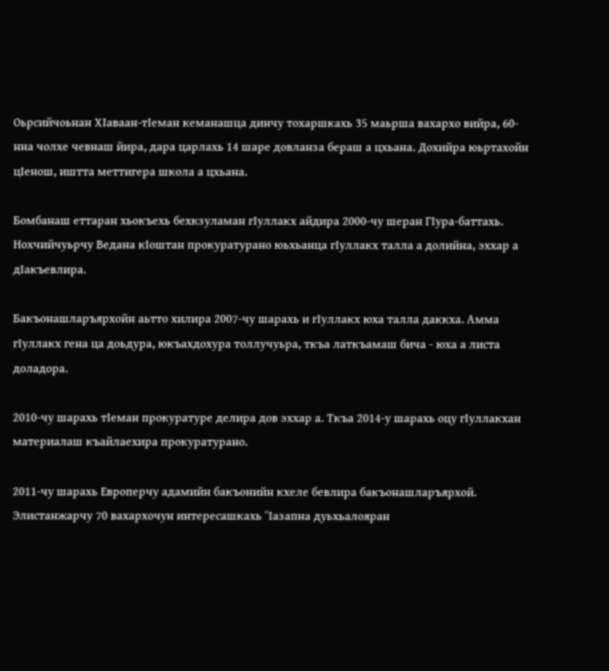Оьрсийчоьнан ХIаваан-тIеман кеманашца динчу тохаршкахь 35 маьрша вахархо вийра, 60-нна чолхе чевнаш йира, дара царлахь 14 шаре довланза бераш а цхьана. Дохийра юьртахойн цIенош, иштта меттигера школа а цхьана.

Бомбанаш еттаран хьокъехь бехкзуламан гIуллакх айдира 2000-чу шеран ГIура-баттахь. Нохчийчуьрчу Ведана кIоштан прокуратурано юьхьанца гIуллакх талла а долийна, эххар а дIакъевлира.

Бакъонашларъярхойн аьтто хилира 2007-чу шарахь и гIуллакх юха талла даккха. Амма гIуллакх гена ца доьдура, юкъахдохура толлучуьра, ткъа латкъамаш бича - юха а листа доладора.

2010-чу шарахь тIеман прокуратуре делира дов эххар а. Ткъа 2014-у шарахь оцу гIуллакхан материалаш къайлаехира прокуратурано.

2011-чу шарахь Европерчу адамийн бакъонийн кхеле бевлира бакъонашларъярхой. Элистанжарчу 70 вахархочун интересашкахь "Iазапна дуьхьалояран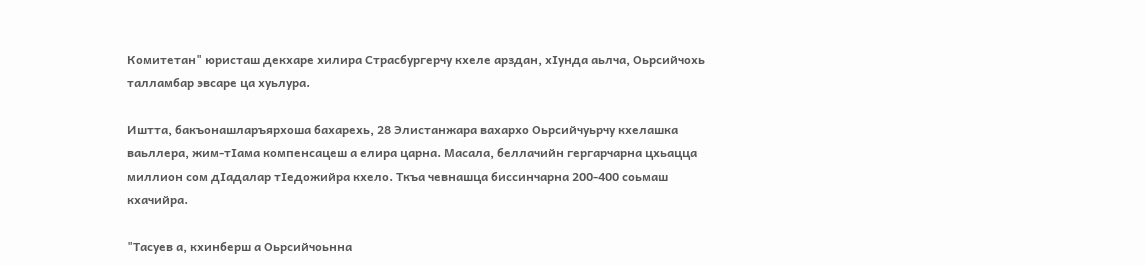Комитетан" юристаш декхаре хилира Страсбургерчу кхеле арздан, хIунда аьлча, Оьрсийчохь талламбар эвсаре ца хуьлура.

Иштта, бакъонашларъярхоша бахарехь, 28 Элистанжара вахархо Оьрсийчуьрчу кхелашка ваьллера, жим-тIама компенсацеш а елира царна. Масала, беллачийн гергарчарна цхьацца миллион сом дIадалар тIедожийра кхело. Ткъа чевнашца биссинчарна 200-400 соьмаш кхачийра.

"Тасуев а, кхинберш а Оьрсийчоьнна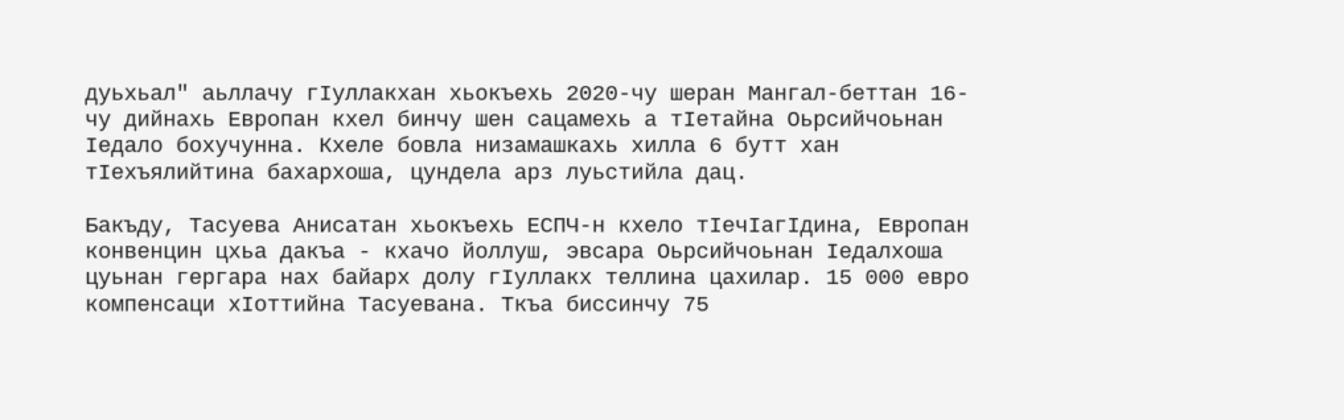дуьхьал" аьллачу гIуллакхан хьокъехь 2020-чу шеран Мангал-беттан 16-чу дийнахь Европан кхел бинчу шен сацамехь а тIетайна Оьрсийчоьнан Iедало бохучунна. Кхеле бовла низамашкахь хилла 6 бутт хан тIехъялийтина бахархоша, цундела арз луьстийла дац.

Бакъду, Тасуева Анисатан хьокъехь ЕСПЧ-н кхело тIечIагIдина, Европан конвенцин цхьа дакъа - кхачо йоллуш, эвсара Оьрсийчоьнан Iедалхоша цуьнан гергара нах байарх долу гIуллакх теллина цахилар. 15 000 евро компенсаци хIоттийна Тасуевана. Ткъа биссинчу 75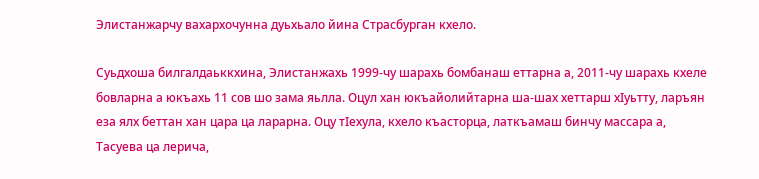Элистанжарчу вахархочунна дуьхьало йина Страсбурган кхело.

Суьдхоша билгалдаьккхина, Элистанжахь 1999-чу шарахь бомбанаш еттарна а, 2011-чу шарахь кхеле бовларна а юкъахь 11 сов шо зама яьлла. Оцул хан юкъайолийтарна ша-шах хеттарш хIуьтту, ларъян еза ялх беттан хан цара ца ларарна. Оцу тIехула, кхело къасторца, латкъамаш бинчу массара а, Тасуева ца лерича,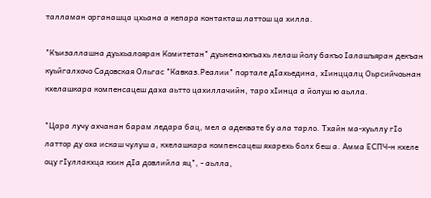талламан органашца цхьана а кепара контакташ латтош ца хилла.

"Къизаллашна дуьхьалояран Комитетан" дуьненаюкъахь лелаш йолу бакъо Iалашъяран декъан куьйгалхочо Садовская Ольгас "Кавказ.Реалии" портале дIахьедина, хIинццалц Оьрсийчоьнан кхелашкара компенсацеш даха аьтто цахиллачийн, таро хIинца а йолуш ю аьлла.

"Цара лучу ахчанан барам ледара бац, мел а адеквате бу ала тарло. Тхайн ма-хуьллу гIо латтор ду оха искаш чулуш а, кхелашкара компенсацеш яхарехь болх беш а. Амма ЕСПЧ-н кхеле оцу гIуллакхца кхин дIа довлийла яц", - аьлла,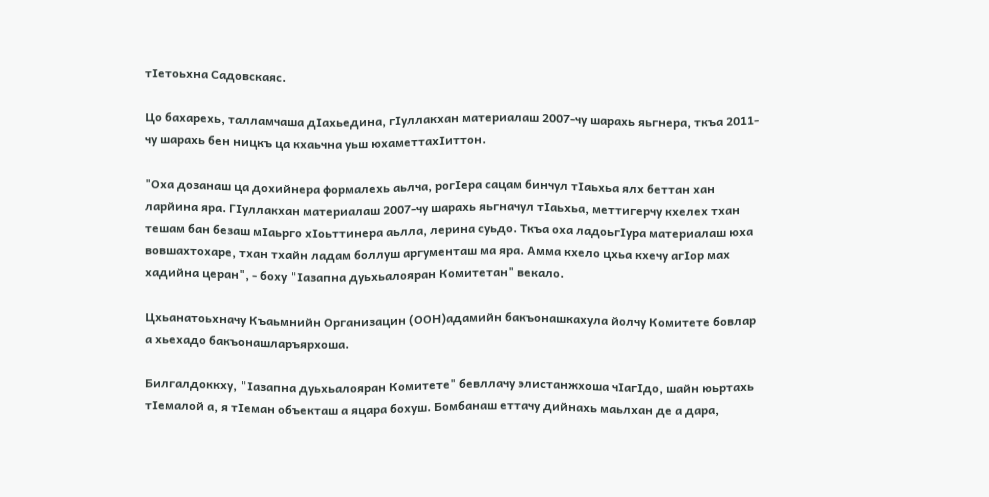тIетоьхна Садовскаяс.

Цо бахарехь, талламчаша дIахьедина, гIуллакхан материалаш 2007-чу шарахь яьгнера, ткъа 2011-чу шарахь бен ницкъ ца кхаьчна уьш юхаметтахIиттон.

"Оха дозанаш ца дохийнера формалехь аьлча, рогIера сацам бинчул тIаьхьа ялх беттан хан ларйина яра. ГIуллакхан материалаш 2007-чу шарахь яьгначул тIаьхьа, меттигерчу кхелех тхан тешам бан безаш мIаьрго хIоьттинера аьлла, лерина суьдо. Ткъа оха ладоьгIура материалаш юха вовшахтохаре, тхан тхайн ладам боллуш аргументаш ма яра. Амма кхело цхьа кхечу агIор мах хадийна церан", - боху "Iазапна дуьхьалояран Комитетан" векало.

Цхьанатоьхначу Къаьмнийн Организацин (ООН)адамийн бакъонашкахула йолчу Комитете бовлар а хьехадо бакъонашларъярхоша.

Билгалдоккху, "Iазапна дуьхьалояран Комитете" бевллачу элистанжхоша чIагIдо, шайн юьртахь тIемалой а, я тIеман объекташ а яцара бохуш. Бомбанаш еттачу дийнахь маьлхан де а дара,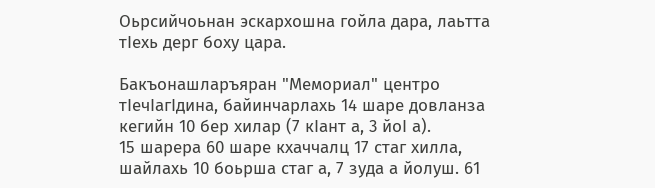Оьрсийчоьнан эскархошна гойла дара, лаьтта тIехь дерг боху цара.

Бакъонашларъяран "Мемориал" центро тIечIагIдина, байинчарлахь 14 шаре довланза кегийн 10 бер хилар (7 кIант а, 3 йоI а).
15 шарера 60 шаре кхаччалц 17 стаг хилла, шайлахь 10 боьрша стаг а, 7 зуда а йолуш. 61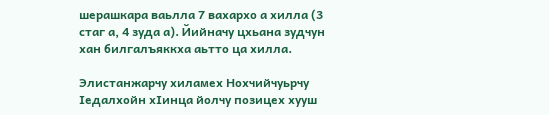шерашкара ваьлла 7 вахархо а хилла (3 стаг а, 4 зуда а). Йийначу цхьана зудчун хан билгалъяккха аьтто ца хилла.

Элистанжарчу хиламех Нохчийчуьрчу Iедалхойн хIинца йолчу позицех хууш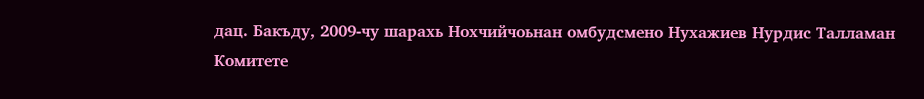дац. Бакъду, 2009-чу шарахь Нохчийчоьнан омбудсмено Нухажиев Нурдис Талламан Комитете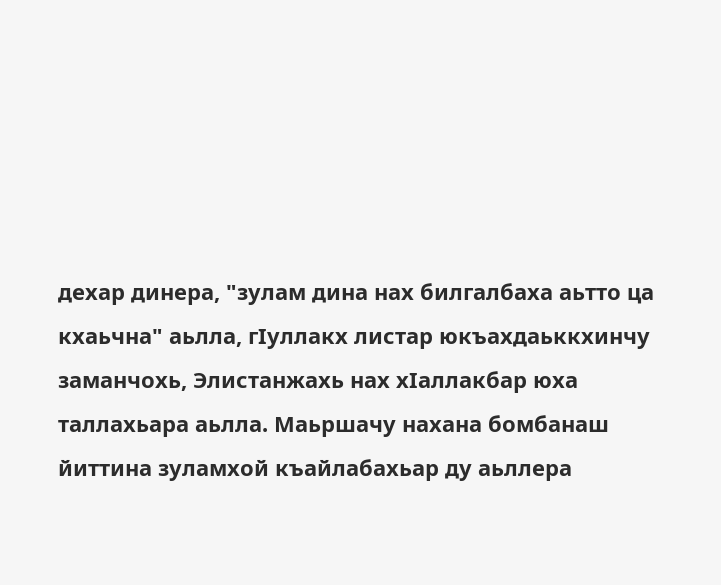дехар динера, "зулам дина нах билгалбаха аьтто ца кхаьчна" аьлла, гIуллакх листар юкъахдаьккхинчу заманчохь, Элистанжахь нах хIаллакбар юха таллахьара аьлла. Маьршачу нахана бомбанаш йиттина зуламхой къайлабахьар ду аьллера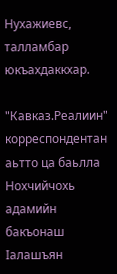Нухажиевс, талламбар юкъахдаккхар.

"Кавказ.Реалиин" корреспондентан аьтто ца баьлла Нохчийчохь адамийн бакъонаш Iалашъян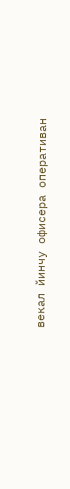векал йинчу офисера оперативан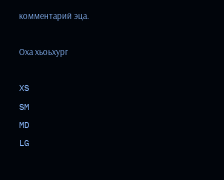комментарий эца.

Оха хьоьхург

XS
SM
MD
LG